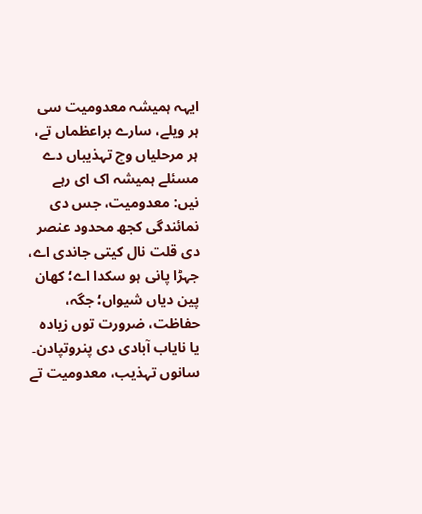ایہہ ہمیشہ معدومیت سی
ہر ویلے، سارے براعظماں تے، ہر مرحلیاں وچ تہذیباں دے مسئلے ہمیشہ اک ای رہے نیں: معدومیت، جس دی نمائندگی کجھ محدود عنصر دی قلت نال کیتی جاندی اے، جہڑا پانی ہو سکدا اے؛ کھان پین دیاں شیواں؛ جگہ، حفاظت، ضرورت توں زیادہ یا نایاب آبادی دی پنروتپادن۔
سانوں تہذیب، معدومیت تے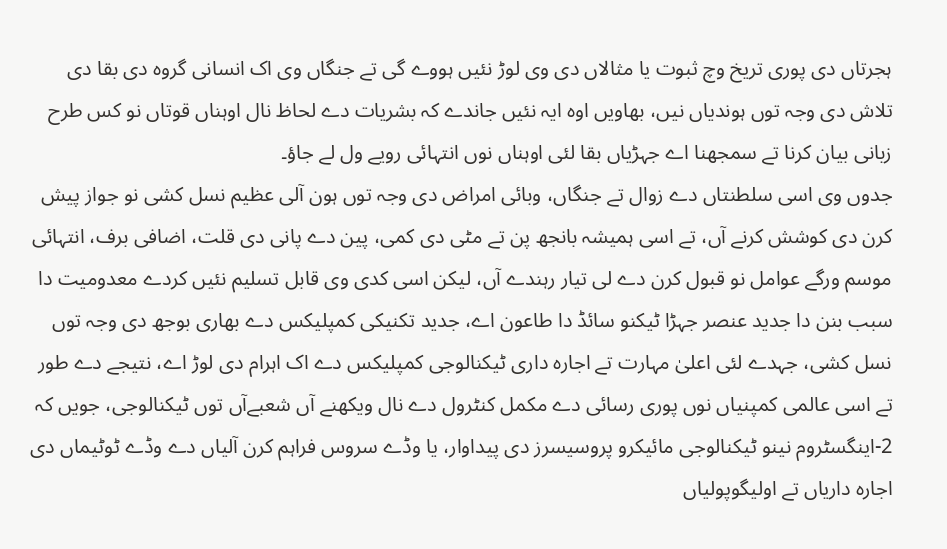ہجرتاں دی پوری تریخ وچ ثبوت یا مثالاں دی وی لوڑ نئیں ہووے گی تے جنگاں وی اک انسانی گروہ دی بقا دی تلاش دی وجہ توں ہوندیاں نیں، بھاویں اوہ ایہ نئیں جاندے کہ بشریات دے لحاظ نال اوہناں قوتاں نو کس طرح زبانی بیان کرنا تے سمجھنا اے جہڑیاں بقا لئی اوہناں نوں انتہائی رویے ول لے جاؤ۔
جدوں وی اسی سلطنتاں دے زوال تے جنگاں، وبائی امراض دی وجہ توں ہون آلی عظیم نسل کشی نو جواز پیش کرن دی کوشش کرنے آں، تے اسی ہمیشہ بانجھ پن تے مٹی دی کمی، پین دے پانی دی قلت، اضافی برف، انتہائی موسم ورگے عوامل نو قبول کرن دے لی تیار رہندے آں، لیکن اسی کدی وی قابل تسلیم نئیں کردے معدومیت دا سبب بنن دا جدید عنصر جہڑا ٹیکنو سائڈ دا طاعون اے، جدید تکنیکی کمپلیکس دے بھاری بوجھ دی وجہ توں نسل کشی، جہدے لئی اعلیٰ مہارت تے اجارہ داری ٹیکنالوجی کمپلیکس دے اک اہرام دی لوڑ اے، نتیجے دے طور تے اسی عالمی کمپنیاں نوں پوری رسائی دے مکمل کنٹرول دے نال ویکھنے آں شعبےآں توں ٹیکنالوجی، جویں کہ 2-اینگسٹروم نینو ٹیکنالوجی مائیکرو پروسیسرز دی پیداوار، یا وڈے سروس فراہم کرن آلیاں دے وڈے ٹوٹیماں دی اجارہ داریاں تے اولیگوپولیاں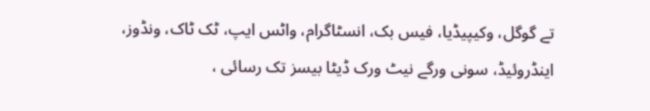تے گوگل، وکیپیڈیا، فیس بک، انسٹاگرام، واٹس ایپ، ٹک ٹاک، ونڈوز، اینڈروئیڈ، سونی ورگے نیٹ ورک ڈیٹا بیسز تک رسائی ،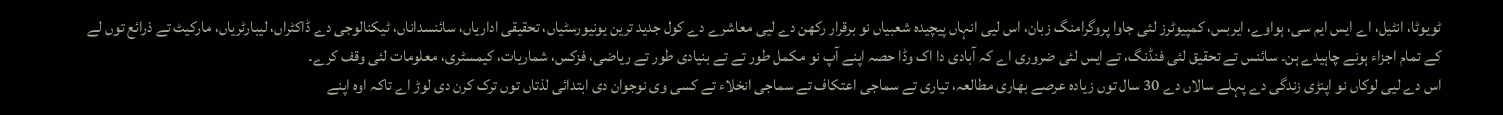ٹویوٹا، انٹیل، اے ایس ایم سی، ہواوے، ایربس، کمپیوٹرز لئی جاوا پروگرامنگ زبان، اس لیی انہاں پیچیدہ شعبیاں نو برقرار رکھن دے لیی معاشرے دے کول جدید ترین یونیورسٹیاں، تحقیقی اداریاں، سائنسداناں، ٹیکنالوجی دے ڈاکٹراں، لیبارٹریاں، مارکیٹ تے ذرائع توں لے کے تمام اجزاء ہونے چاہیدے ہن۔ سائنس تے تحقیق لئی فنڈنگ، تے ایس لئی ضروری اے کہ آبادی دا اک وڈا حصہ اپنے آپ نو مکمل طور تے تے بنیادی طور تے ریاضی، فزکس، شماریات، کیمسٹری، معلومات لئی وقف کرے۔
اس دے لیی لوکاں نو اپنڑی زندگی دے پہلے سالاں دے 30 سال توں زیادہ عرصے بھاری مطالعہ، تیاری تے سماجی اعتکاف تے سماجی انخلاء تے کسی وی نوجوان دی ابتدائی لذتاں توں ترک کرن دی لوڑ اے تاکہ اوہ اپنے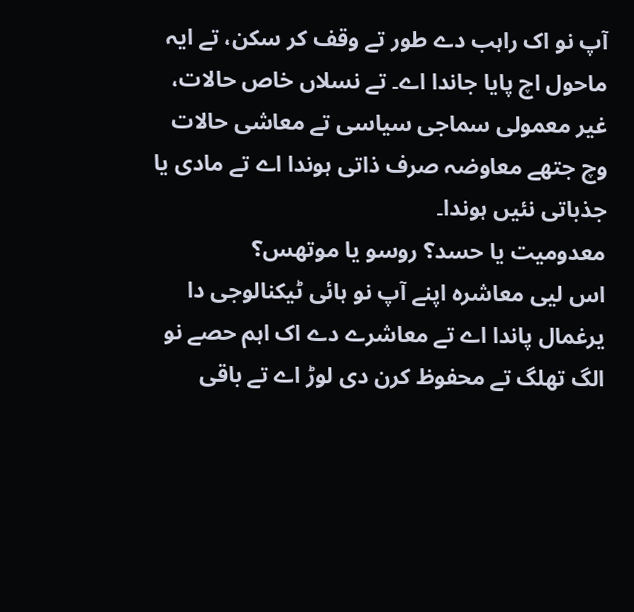آپ نو اک راہب دے طور تے وقف کر سکن، تے ایہ ماحول اچ پایا جاندا اے۔ تے نسلاں خاص حالات، غیر معمولی سماجی سیاسی تے معاشی حالات وچ جتھے معاوضہ صرف ذاتی ہوندا اے تے مادی یا جذباتی نئیں ہوندا۔
معدومیت یا حسد؟ روسو یا موتھس؟
اس لیی معاشرہ اپنے آپ نو ہائی ٹیکنالوجی دا یرغمال پاندا اے تے معاشرے دے اک اہم حصے نو الگ تھلگ تے محفوظ کرن دی لوڑ اے تے باقی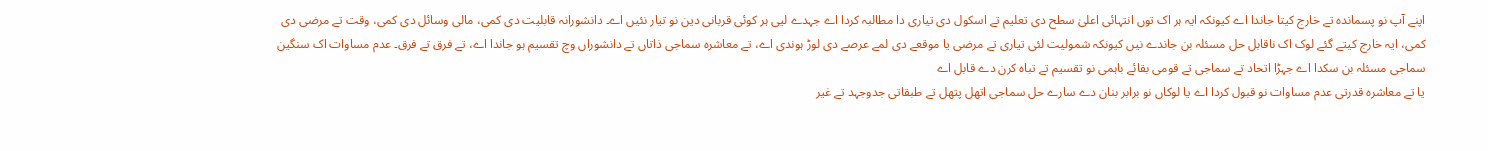اپنے آپ نو پسماندہ تے خارج کیتا جاندا اے کیونکہ ایہ ہر اک توں انتہائی اعلیٰ سطح دی تعلیم تے اسکول دی تیاری دا مطالبہ کردا اے جہدے لیی ہر کوئی قربانی دین نو تیار نئیں اے۔ دانشورانہ قابلیت دی کمی، مالی وسائل دی کمی، وقت تے مرضی دی کمی، ایہ خارج کیتے گئے لوک اک ناقابل حل مسئلہ بن جاندے نیں کیونکہ شمولیت لئی تیاری تے مرضی یا موقعے دی لمے عرصے دی لوڑ ہوندی اے، تے معاشرہ سماجی ذاتاں تے دانشوراں وچ تقسیم ہو جاندا اے، تے فرق تے فرق۔ عدم مساوات اک سنگین سماجی مسئلہ بن سکدا اے جہڑا اتحاد تے سماجی تے قومی بقائے باہمی نو تقسیم تے تباہ کرن دے قابل اے
یا تے معاشرہ قدرتی عدم مساوات نو قبول کردا اے یا لوکاں نو برابر بنان دے سارے حل سماجی اتھل پتھل تے طبقاتی جدوجہد تے غیر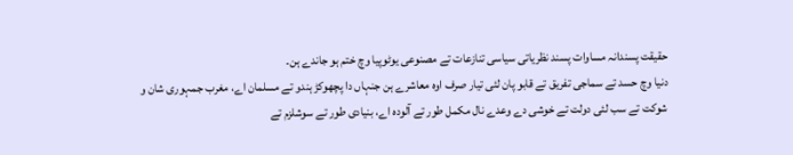حقیقت پسندانہ مساوات پسند نظریاتی سیاسی تنازعات تے مصنوعی یوٹوپیا وچ ختم ہو جاندے ہن۔
دنیا وچ حسد تے سماجی تفریق تے قابو پان لئی تیار صرف اوہ معاشرے ہن جنہاں دا پچھوکڑ ہندو تے مسلمان اے، مغرب جمہوری شان و شوکت تے سب لئی دولت تے خوشی دے وعدے نال مکمل طور تے آلودہ اے، بنیادی طور تے سوشلزم تے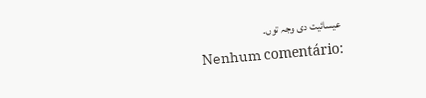عیسائیت دی وجہ توں۔
Nenhum comentário: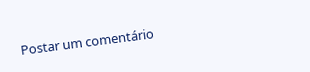Postar um comentário